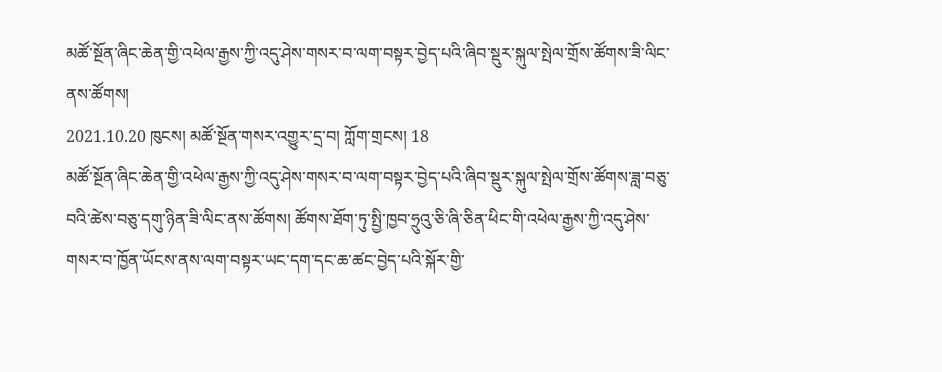མཚོ་སྔོན་ཞིང་ཆེན་གྱི་འཕེལ་རྒྱས་ཀྱི་འདུ་ཤེས་གསར་བ་ལག་བསྟར་བྱེད་པའི་ཞིབ་སྡུར་སྐུལ་སྤེལ་གྲོས་ཚོགས་ཟི་ལིང་ནས་ཚོགས།
2021.10.20 ཁུངས། མཚོ་སྔོན་གསར་འགྱུར་དྲ་བ། ཀློག་གྲངས། 18
མཚོ་སྔོན་ཞིང་ཆེན་གྱི་འཕེལ་རྒྱས་ཀྱི་འདུ་ཤེས་གསར་བ་ལག་བསྟར་བྱེད་པའི་ཞིབ་སྡུར་སྐུལ་སྤེལ་གྲོས་ཚོགས་ཟླ་བཅུ་བའི་ཚེས་བཅུ་དགུ་ཉིན་ཟི་ལིང་ནས་ཚོགས། ཚོགས་ཐོག་ཏུ་སྤྱི་ཁྱབ་ཧྲུའུ་ཅི་ཞི་ཅིན་ཕིང་གི་འཕེལ་རྒྱས་ཀྱི་འདུ་ཤེས་གསར་བ་ཁྱོན་ཡོངས་ནས་ལག་བསྟར་ཡང་དག་དང་ཆ་ཚང་བྱེད་པའི་སྐོར་གྱི་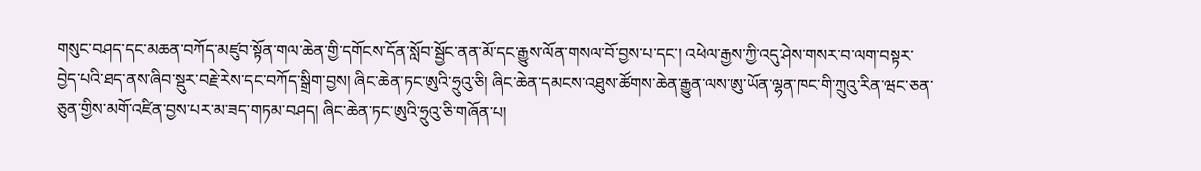གསུང་བཤད་དང་མཆན་བཀོད་མཛུབ་སྟོན་གལ་ཆེན་གྱི་དགོངས་དོན་སློབ་སྦྱོང་ནན་མོ་དང་རྒྱུས་ལོན་གསལ་བོ་བྱས་པ་དང་། འཕེལ་རྒྱས་ཀྱི་འདུ་ཤེས་གསར་བ་ལག་བསྟར་བྱེད་པའི་ཐད་ནས་ཞིབ་སྡུར་བརྗེ་རེས་དང་བཀོད་སྒྲིག་བྱས། ཞིང་ཆེན་ཏང་ཨུའི་ཧྲུའུ་ཅི། ཞིང་ཆེན་དམངས་འཐུས་ཚོགས་ཆེན་རྒྱུན་ལས་ཨུ་ཡོན་ལྷན་ཁང་གི་ཀྲུའུ་རིན་ཝང་ཅན་ཅུན་གྱིས་མགོ་འཛིན་བྱས་པར་མ་ཟད་གཏམ་བཤད། ཞིང་ཆེན་ཏང་ཨུའི་ཧྲུའུ་ཅི་གཞོན་པ།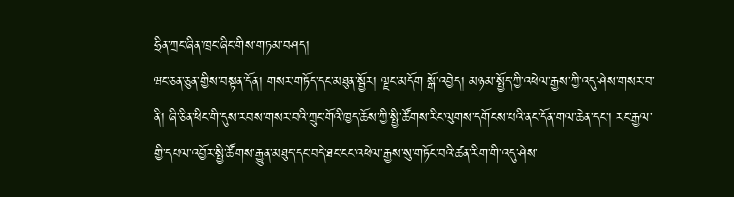ཧྲིན་ཀྲང་ཞིན་ཁྲང་ཞིང་གིས་གཏམ་བཤད།
ཝང་ཅན་ཅུན་གྱིས་བསྟན་དོན། གསར་གཏོད་དང་མཐུན་སྦྱོར། ལྗང་མདོག སྒོ་འབྱེད། མཉམ་སྤྱོད་ཀྱི་འཕེལ་རྒྱས་ཀྱི་འདུ་ཤེས་གསར་བ་ནི། ཞི་ཅིན་ཕིང་གི་དུས་རབས་གསར་བའི་ཀྲུང་གོའི་ཁྱད་ཆོས་ཀྱི་སྤྱི་ཚོགས་རིང་ལུགས་དགོངས་པའི་ནང་དོན་གལ་ཆེན་དང་། རང་རྒྱལ་གྱི་དཔལ་འབྱོར་སྤྱི་ཚོགས་རྒྱུན་མཐུད་དང་བདེ་ཐང་ངང་འཕེལ་རྒྱས་སུ་གཏོང་བའི་ཚན་རིག་གི་འདུ་ཤེས་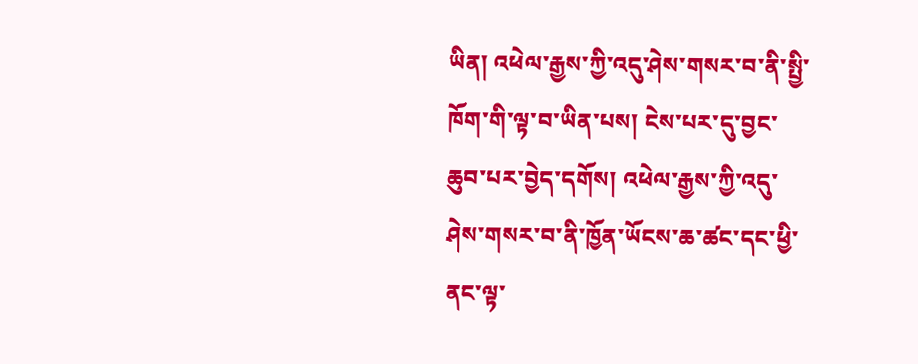ཡིན། འཕེལ་རྒྱས་ཀྱི་འདུ་ཤེས་གསར་བ་ནི་སྤྱི་ཁོག་གི་ལྟ་བ་ཡིན་པས། ངེས་པར་དུ་བྱང་ཆུབ་པར་བྱེད་དགོས། འཕེལ་རྒྱས་ཀྱི་འདུ་ཤེས་གསར་བ་ནི་ཁྱོན་ཡོངས་ཆ་ཚང་དང་ཕྱི་ནང་ལྟ་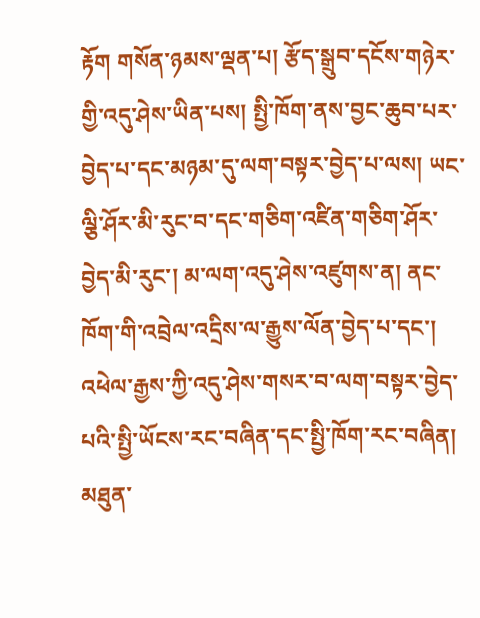རྟོག གསོན་ཉམས་ལྡན་པ། རྩོད་སྒྲུབ་དངོས་གཉེར་གྱི་འདུ་ཤེས་ཡིན་པས། སྤྱི་ཁོག་ནས་བྱང་ཆུབ་པར་བྱེད་པ་དང་མཉམ་དུ་ལག་བསྟར་བྱེད་པ་ལས། ཡང་ལྕི་ཤོར་མི་རུང་བ་དང་གཅིག་འཛིན་གཅིག་ཤོར་བྱེད་མི་རུང་། མ་ལག་འདུ་ཤེས་འཛུགས་ན། ནང་ཁོག་གི་འབྲེལ་འདྲིས་ལ་རྒྱུས་ལོན་བྱེད་པ་དང་། འཕེལ་རྒྱས་ཀྱི་འདུ་ཤེས་གསར་བ་ལག་བསྟར་བྱེད་པའི་སྤྱི་ཡོངས་རང་བཞིན་དང་སྤྱི་ཁོག་རང་བཞིན། མཐུན་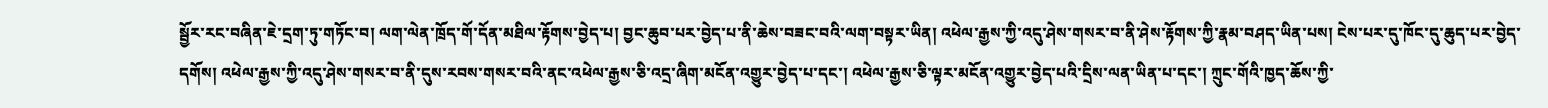སྦྱོར་རང་བཞིན་ཇེ་དྲག་ཏུ་གཏོང་བ། ལག་ལེན་ཁྲོད་གོ་དོན་མཐིལ་རྟོགས་བྱེད་པ། བྱང་ཆུབ་པར་བྱེད་པ་ནི་ཆེས་བཟང་བའི་ལག་བསྟར་ཡིན། འཕེལ་རྒྱས་ཀྱི་འདུ་ཤེས་གསར་བ་ནི་ཤེས་རྟོགས་ཀྱི་རྣམ་བཤད་ཡིན་པས། ངེས་པར་དུ་ཁོང་དུ་ཆུད་པར་བྱེད་དགོས། འཕེལ་རྒྱས་ཀྱི་འདུ་ཤེས་གསར་བ་ནི་དུས་རབས་གསར་བའི་ནང་འཕེལ་རྒྱས་ཅི་འདྲ་ཞིག་མངོན་འགྱུར་བྱེད་པ་དང་། འཕེལ་རྒྱས་ཅི་ལྟར་མངོན་འགྱུར་བྱེད་པའི་དྲིས་ལན་ཡིན་པ་དང་། ཀྲུང་གོའི་ཁྱད་ཆོས་ཀྱི་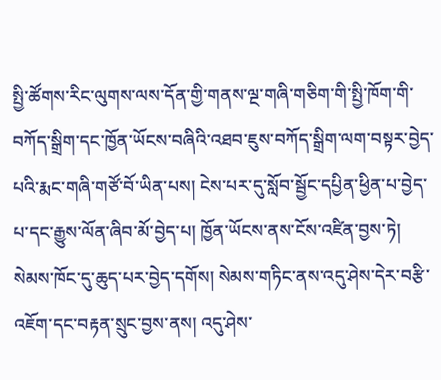སྤྱི་ཚོགས་རིང་ལུགས་ལས་དོན་གྱི་གནས་ལྔ་གཞི་གཅིག་གི་སྤྱི་ཁོག་གི་བཀོད་སྒྲིག་དང་ཁྱོན་ཡོངས་བཞིའི་འཐབ་ཇུས་བཀོད་སྒྲིག་ལག་བསྟར་བྱེད་པའི་རྨང་གཞི་གཙོ་བོ་ཡིན་པས། ངེས་པར་དུ་སློབ་སྦྱོང་དཔྱིན་ཕྱིན་པ་བྱེད་པ་དང་རྒྱུས་ལོན་ཞིབ་མོ་བྱེད་པ། ཁྱོན་ཡོངས་ནས་ངོས་འཛིན་བྱས་ཏེ། སེམས་ཁོང་དུ་ཆུད་པར་བྱེད་དགོས། སེམས་གཏིང་ནས་འདུ་ཤེས་དེར་བརྩི་འཇོག་དང་བརྟན་སྲུང་བྱས་ནས། འདུ་ཤེས་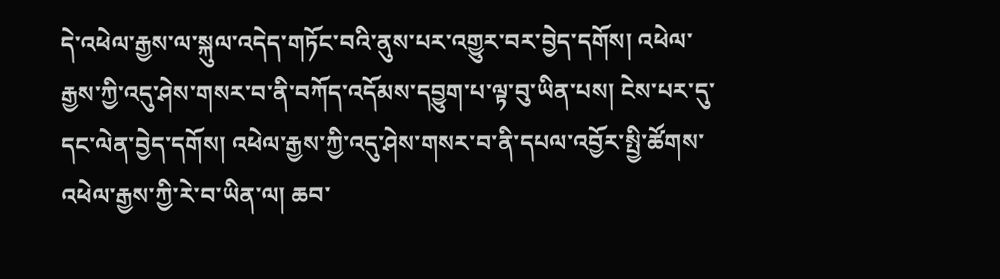དེ་འཕེལ་རྒྱས་ལ་སྐུལ་འདེད་གཏོང་བའི་ནུས་པར་འགྱུར་བར་བྱེད་དགོས། འཕེལ་རྒྱས་ཀྱི་འདུ་ཤེས་གསར་བ་ནི་བཀོད་འདོམས་དབྱུག་པ་ལྟ་བུ་ཡིན་པས། ངེས་པར་དུ་དང་ལེན་བྱེད་དགོས། འཕེལ་རྒྱས་ཀྱི་འདུ་ཤེས་གསར་བ་ནི་དཔལ་འབྱོར་སྤྱི་ཚོགས་འཕེལ་རྒྱས་ཀྱི་རེ་བ་ཡིན་ལ། ཆབ་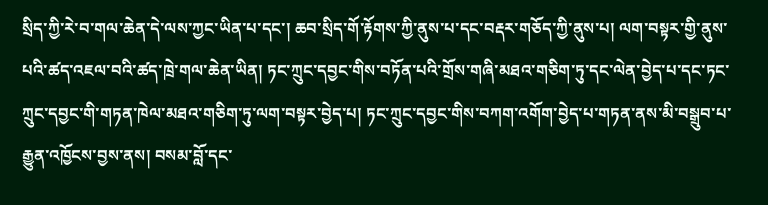སྲིད་ཀྱི་རེ་བ་གལ་ཆེན་དེ་ལས་ཀྱང་ཡིན་པ་དང་། ཆབ་སྲིད་གོ་རྟོགས་ཀྱི་ནུས་པ་དང་བརྡར་གཅོད་ཀྱི་ནུས་པ། ལག་བསྟར་གྱི་ནུས་པའི་ཚད་འཇལ་བའི་ཚད་ཁྲེ་གལ་ཆེན་ཡིན། ཏང་ཀྲུང་དབྱང་གིས་བཏོན་པའི་གྲོས་གཞི་མཐའ་གཅིག་ཏུ་དང་ལེན་བྱེད་པ་དང་ཏང་ཀྲུང་དབྱང་གི་གཏན་ཁེལ་མཐའ་གཅིག་ཏུ་ལག་བསྟར་བྱེད་པ། ཏང་ཀྲུང་དབྱང་གིས་བཀག་འགོག་བྱེད་པ་གཏན་ནས་མི་བསྒྲུབ་པ་རྒྱུན་འཁྱོངས་བྱས་ནས། བསམ་བློ་དང་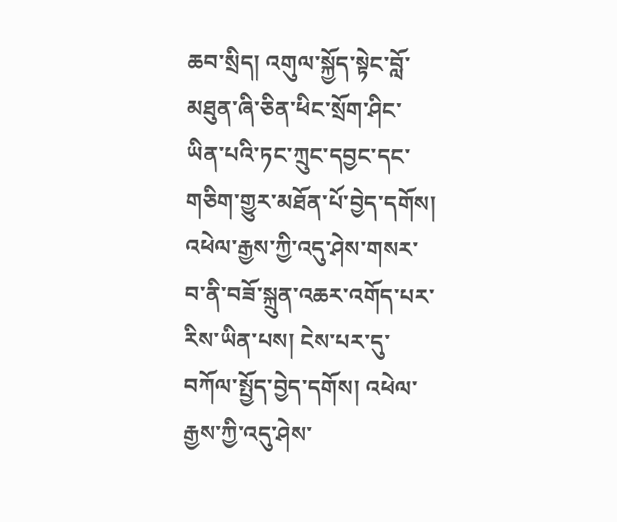ཆབ་སྲིད། འགུལ་སྐྱོད་སྟེང་བློ་མཐུན་ཞི་ཅིན་ཕིང་སྲོག་ཤིང་ཡིན་པའི་ཏང་ཀྲུང་དབྱང་དང་གཅིག་གྱུར་མཐོན་པོ་བྱེད་དགོས། འཕེལ་རྒྱས་ཀྱི་འདུ་ཤེས་གསར་བ་ནི་བཟོ་སྐྲུན་འཆར་འགོད་པར་རིས་ཡིན་པས། ངེས་པར་དུ་བཀོལ་སྤྱོད་བྱེད་དགོས། འཕེལ་རྒྱས་ཀྱི་འདུ་ཤེས་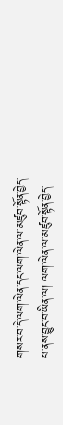གསར་བ་དེ་ལག་ལེན་དང་ལག་ལེན་ལ་མཛུབ་སྟོན་བྱེད་པ་ནས་བྱུང་བ་ཡིན་ལ། ལག་ལེན་ལ་མཛུབ་སྟོན་བྱེད་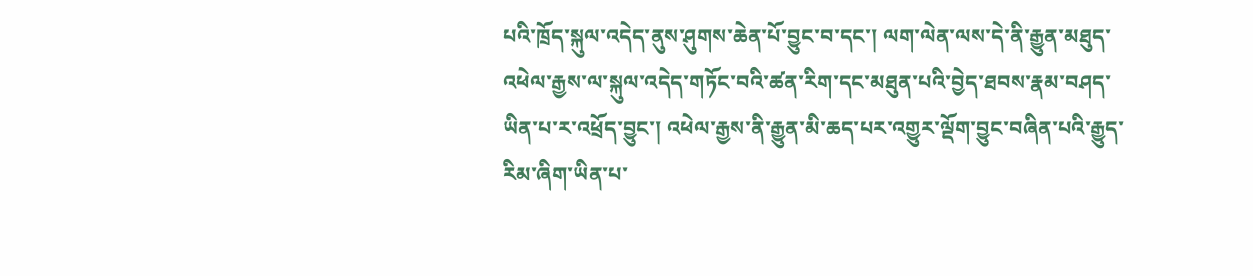པའི་ཁྲོད་སྐུལ་འདེད་ནུས་ཤུགས་ཆེན་པོ་བྱུང་བ་དང་། ལག་ལེན་ལས་དེ་ནི་རྒྱུན་མཐུད་འཕེལ་རྒྱས་ལ་སྐུལ་འདེད་གཏོང་བའི་ཚན་རིག་དང་མཐུན་པའི་བྱེད་ཐབས་རྣམ་བཤད་ཡིན་པ་ར་འཕྲོད་བྱུང་། འཕེལ་རྒྱས་ནི་རྒྱུན་མི་ཆད་པར་འགྱུར་ལྡོག་བྱུང་བཞིན་པའི་རྒྱུད་རིམ་ཞིག་ཡིན་པ་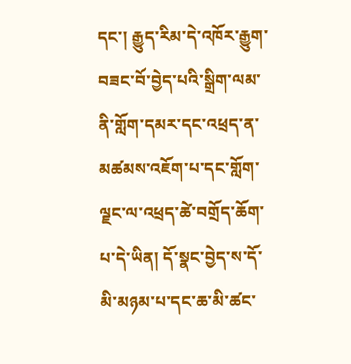དང་། རྒྱུད་རིམ་དེ་འཁོར་རྒྱུག་བཟང་བོ་བྱེད་པའི་སྒྲིག་ལམ་ནི་གློག་དམར་དང་འཕྲད་ན་མཚམས་འཇོག་པ་དང་གློག་ལྗང་ལ་འཕྲད་ཚེ་བགྲོད་ཆོག་པ་དེ་ཡིན། དོ་སྣང་བྱེད་ས་དོ་མི་མཉམ་པ་དང་ཆ་མི་ཚང་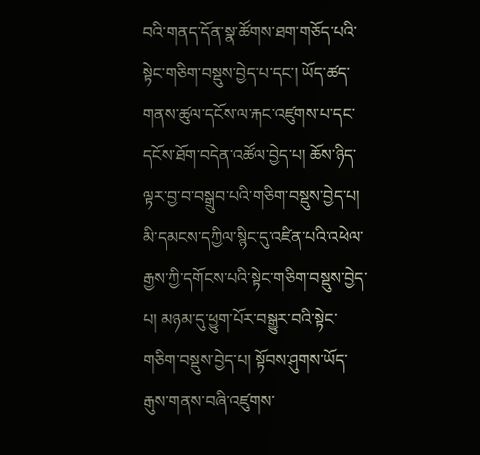བའི་གནད་དོན་སྣ་ཚོགས་ཐག་གཅོད་པའི་སྟེང་གཅིག་བསྡུས་བྱེད་པ་དང་། ཡོད་ཚད་གནས་ཚུལ་དངོས་ལ་རྐང་འཛུགས་པ་དང་དངོས་ཐོག་བདེན་འཚོལ་བྱེད་པ། ཆོས་ཉིད་ལྟར་བྱ་བ་བསྒྲུབ་པའི་གཅིག་བསྡུས་བྱེད་པ། མི་དམངས་དཀྱིལ་སྙིང་དུ་འཛིན་པའི་འཕེལ་རྒྱས་ཀྱི་དགོངས་པའི་སྟེང་གཅིག་བསྡུས་བྱེད་པ། མཉམ་དུ་ཕྱུག་པོར་བསྒྱུར་བའི་སྟེང་གཅིག་བསྡུས་བྱེད་པ། སྟོབས་ཤུགས་ཡོད་རྒུས་གནས་བཞི་འཛུགས་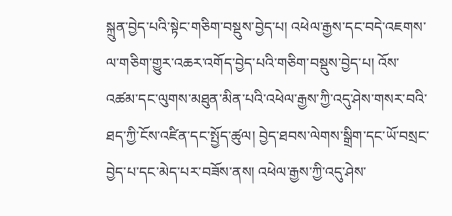སྐྲུན་བྱེད་པའི་སྟེང་གཅིག་བསྡུས་བྱེད་པ། འཕེལ་རྒྱས་དང་བདེ་འཇགས་ལ་གཅིག་གྱུར་འཆར་འགོད་བྱེད་པའི་གཅིག་བསྡུས་བྱེད་པ། འོས་འཚམ་དང་ལུགས་མཐུན་མིན་པའི་འཕེལ་རྒྱས་ཀྱི་འདུ་ཤེས་གསར་བའི་ཐད་ཀྱི་ངོས་འཛིན་དང་སྤྱོད་ཚུལ། བྱེད་ཐབས་ལེགས་སྒྲིག་དང་ཡོ་བསྲང་བྱེད་པ་དང་མེད་པར་བཟོས་ནས། འཕེལ་རྒྱས་ཀྱི་འདུ་ཤེས་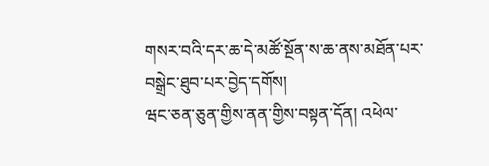གསར་བའི་དར་ཆ་དེ་མཚོ་སྔོན་ས་ཆ་ནས་མཐོན་པར་བསྒྲེང་ཐུབ་པར་བྱེད་དགོས།
ཝང་ཅན་ཅུན་གྱིས་ནན་གྱིས་བསྟན་དོན། འཕེལ་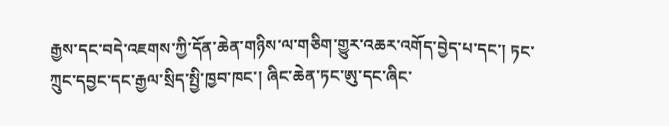རྒྱས་དང་བདེ་འཇགས་ཀྱི་དོན་ཆེན་གཉིས་ལ་གཅིག་གྱུར་འཆར་འགོད་བྱེད་པ་དང་། ཏང་ཀྲུང་དབྱང་དང་རྒྱལ་སྲིད་སྤྱི་ཁྱབ་ཁང་། ཞིང་ཆེན་ཏང་ཨུ་དང་ཞིང་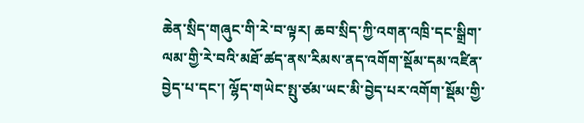ཆེན་སྲིད་གཞུང་གི་རེ་བ་ལྟར། ཆབ་སྲིད་ཀྱི་འགན་འཁྲི་དང་སྒྲིག་ལམ་གྱི་རེ་བའི་མཐོ་ཚད་ནས་རིམས་ནད་འགོག་སྡོམ་དམ་འཛིན་བྱེད་པ་དང་། ལྷོད་གཡེང་སྤུ་ཙམ་ཡང་མི་བྱེད་པར་འགོག་སྡོམ་གྱི་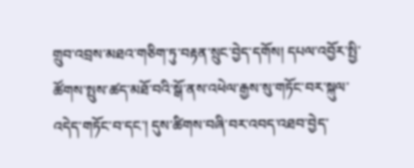གྲུབ་འབྲས་མཐའ་གཅིག་ཏུ་བརྟན་སྲུང་བྱེད་དགོས། དཔལ་འབྱོར་སྤྱི་ཚོགས་སྤུས་ཚད་མཐོ་བའི་སྒོ་ནས་འཕེལ་རྒྱས་སུ་གཏོང་བར་སྐུལ་འདེད་གཏོང་བ་དང་། དུས་ཚིགས་བཞི་བར་འབད་འཐབ་བྱེད་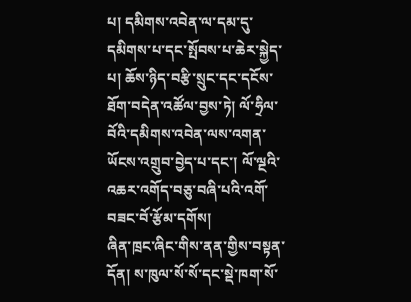པ། དམིགས་འབེན་ལ་དམ་དུ་དམིགས་པ་དང་སྤོབས་པ་ཆེར་སྐྱེད་པ། ཆོས་ཉིད་བརྩི་སྲུང་དང་དངོས་ཐོག་བདེན་འཚོལ་བྱས་ཏེ། ལོ་ཧྲིལ་བོའི་དམིགས་འབེན་ལས་འགན་ཡོངས་འགྲུབ་བྱེད་པ་དང་། ལོ་ལྔའི་འཆར་འགོད་བཅུ་བཞི་པའི་འགོ་བཟང་བོ་རྩོམ་དགོས།
ཞིན་ཁྲང་ཞིང་གིས་ནན་གྱིས་བསྟན་དོན། ས་ཁུལ་སོ་སོ་དང་སྡེ་ཁག་སོ་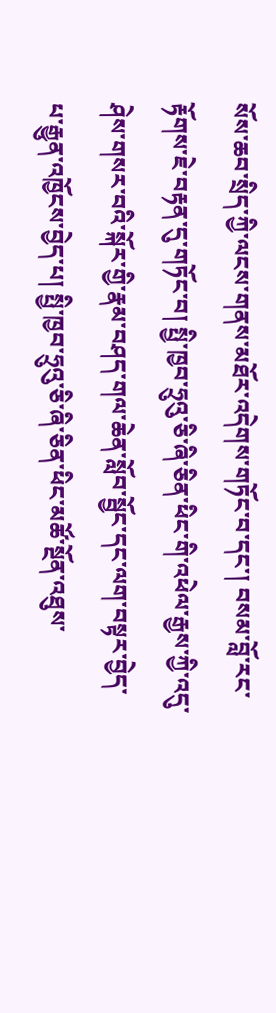སོས་ཆབ་སྲིད་ཀྱི་ལངས་གནས་མཐོར་འདེགས་གཏོང་བ་དང་། བསམ་བློ་རང་རྟོགས་ཇེ་བརྟན་དུ་གཏོང་བ། སྤྱི་ཁྱབ་ཧྲུའུ་ཅི་ཞི་ཅིན་ཕིང་གི་འཕེལ་རྒྱས་ཀྱི་འདུ་ཤེས་གསར་བའི་སྐོར་གྱི་རྣམ་བཤད་གལ་ཆེན་སློབ་སྦྱོང་དང་ལག་བསྟར་བྱེད་པ་རྒྱུན་འཁྱོངས་བྱེད་པ། སྤྱི་ཁྱབ་ཧྲུའུ་ཅི་ཞི་ཅིན་ཕིང་མཚོ་སྔོན་འཐུས་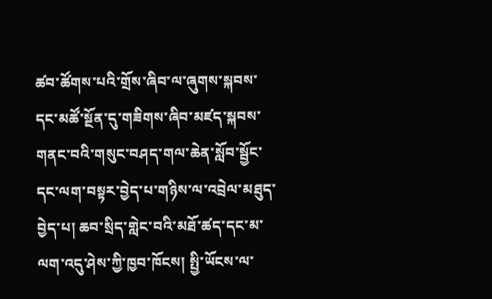ཚབ་ཚོགས་པའི་གྲོས་ཞིབ་ལ་ཞུགས་སྐབས་དང་མཚོ་སྔོན་དུ་གཟིགས་ཞིབ་མཛད་སྐབས་གནང་བའི་གསུང་བཤད་གལ་ཆེན་སློབ་སྦྱོང་དང་ལག་བསྟར་བྱེད་པ་གཉིས་ལ་འབྲེལ་མཐུད་བྱེད་པ། ཆབ་སྲིད་གླེང་བའི་མཐོ་ཚད་དང་མ་ལག་འདུ་ཤེས་ཀྱི་ཁྱབ་ཁོངས། སྤྱི་ཡོངས་ལ་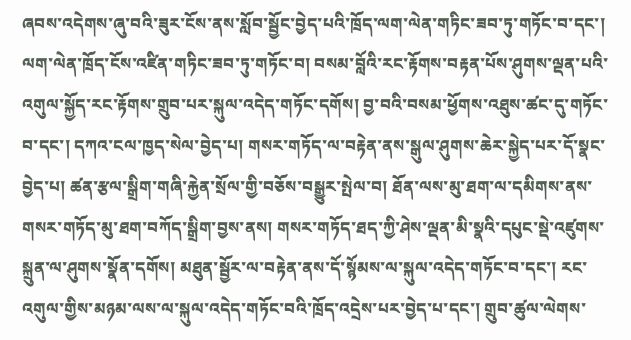ཞབས་འདེགས་ཞུ་བའི་ཟུར་ངོས་ནས་སློབ་སྦྱོང་བྱེད་པའི་ཁྲོད་ལག་ལེན་གཏིང་ཟབ་ཏུ་གཏོང་བ་དང་། ལག་ལེན་ཁྲོད་ངོས་འཛིན་གཏིང་ཟབ་ཏུ་གཏོང་བ། བསམ་བློའི་རང་རྟོགས་བརྟན་པོས་ཤུགས་ལྡན་པའི་འགུལ་སྐྱོད་རང་རྟོགས་གྲུབ་པར་སྐུལ་འདེད་གཏོང་དགོས། བྱ་བའི་བསམ་ཕྱོགས་འཐུས་ཚང་དུ་གཏོང་བ་དང་། དཀའ་ངལ་ཁྱད་སེལ་བྱེད་པ། གསར་གཏོད་ལ་བརྟེན་ནས་སྒུལ་ཤུགས་ཆེར་སྐྱེད་པར་དོ་སྣང་བྱེད་པ། ཚན་རྩལ་སྒྲིག་གཞི་རྐྱེན་སྲོལ་གྱི་བཅོས་བསྒྱུར་སྤེལ་བ། ཐོན་ལས་མུ་ཐག་ལ་དམིགས་ནས་གསར་གཏོད་མུ་ཐག་བཀོད་སྒྲིག་བྱས་ནས། གསར་གཏོད་ཐད་ཀྱི་ཤེས་ལྡན་མི་སྣའི་དཔུང་སྡེ་འཛུགས་སྐྲུན་ལ་ཤུགས་སྣོན་དགོས། མཐུན་སྦྱོར་ལ་བརྟེན་ནས་དོ་སྙོམས་ལ་སྐུལ་འདེད་གཏོང་བ་དང་། རང་འགུལ་གྱིས་མཉམ་ལས་ལ་སྐུལ་འདེད་གཏོང་བའི་ཁྲོད་འདྲེས་པར་བྱེད་པ་དང་། གྲུབ་ཚུལ་ལེགས་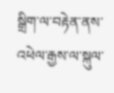སྒྲིག་ལ་བརྟེན་ནས་འཕེལ་རྒྱས་ལ་སྐུལ་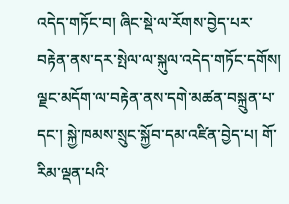འདེད་གཏོང་བ། ཞིང་སྡེ་ལ་རོགས་བྱེད་པར་བརྟེན་ནས་དར་སྤེལ་ལ་སྐུལ་འདེད་གཏོང་དགོས། ལྗང་མདོག་ལ་བརྟེན་ནས་དགེ་མཚན་བསྐྲུན་པ་དང་། སྐྱེ་ཁམས་སྲུང་སྐྱོབ་དམ་འཛིན་བྱེད་པ། གོ་རིམ་ལྡན་པའི་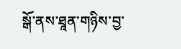སྒོ་ནས་ཐཱན་གཉིས་བྱ་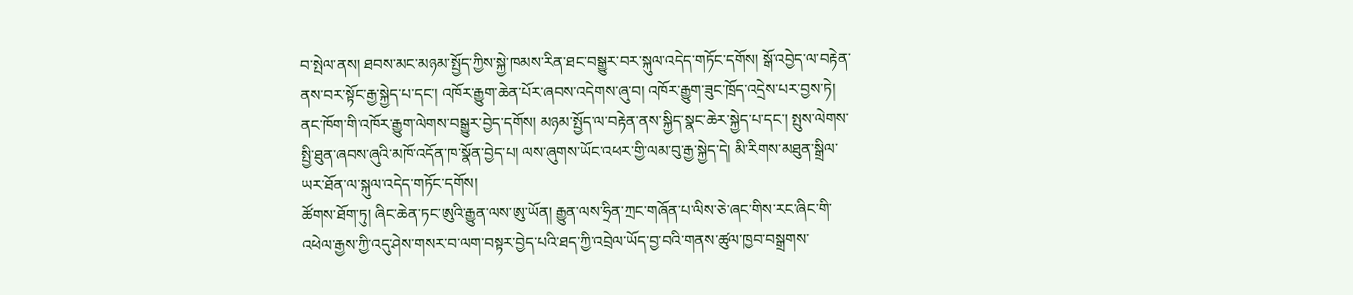བ་སྤེལ་ནས། ཐབས་མང་མཉམ་སྤྱོད་ཀྱིས་སྐྱེ་ཁམས་རིན་ཐང་བསྒྱུར་བར་སྐུལ་འདེད་གཏོང་དགོས། སྒོ་འབྱེད་ལ་བརྟེན་ནས་བར་སྟོང་རྒྱ་སྐྱེད་པ་དང་། འཁོར་རྒྱུག་ཆེན་པོར་ཞབས་འདེགས་ཞུ་བ། འཁོར་རྒྱུག་ཟུང་ཁྲོད་འདྲེས་པར་བྱས་ཏེ། ནང་ཁོག་གི་འཁོར་རྒྱུག་ལེགས་བསྒྱུར་བྱེད་དགོས། མཉམ་སྤྱོད་ལ་བརྟེན་ནས་སྐྱིད་སྣང་ཆེར་སྐྱེད་པ་དང་། སྤུས་ལེགས་སྤྱི་ཐུན་ཞབས་ཞུའི་མཁོ་འདོན་ཁ་སྣོན་བྱེད་པ། ལས་ཞུགས་ཡོང་འཕར་གྱི་ལམ་བུ་རྒྱ་སྐྱེད་དེ། མི་རིགས་མཐུན་སྒྲིལ་ཡར་ཐོན་ལ་སྐུལ་འདེད་གཏོང་དགོས།
ཚོགས་ཐོག་ཏུ། ཞིང་ཆེན་ཏང་ཨུའི་རྒྱུན་ལས་ཨུ་ཡོན། རྒྱུན་ལས་ཧྲིན་ཀྲང་གཞོན་པ་ལིས་ཅེ་ཞང་གིས་རང་ཞིང་གི་འཕེལ་རྒྱས་ཀྱི་འདུ་ཤེས་གསར་བ་ལག་བསྟར་བྱེད་པའི་ཐད་ཀྱི་འབྲེལ་ཡོད་བྱ་བའི་གནས་ཚུལ་ཁྱབ་བསྒྲགས་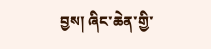བྱས། ཞིང་ཆེན་གྱི་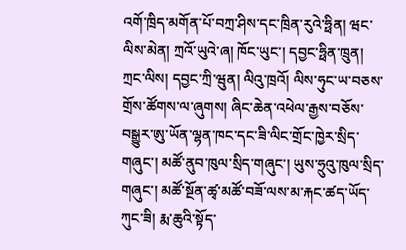འགོ་ཁྲིད་མགོན་པོ་བཀྲ་ཤིས་དང་ཁྲིན་རུའེ་ཧྥིན། ཝང་ལིས་མེན། ཀྲའོ་ཡུའེ་ཞ། ཁོང་ཡུང་། དབྱང་ཧྥིན་ཁྲུན། ཀྲང་ལིས། དབྱང་ཀྲི་ཝུན། ལིའུ་ཁྲའོ། ལིས་ཧུང་ཡ་བཅས་གྲོས་ཚོགས་ལ་ཞུགས། ཞིང་ཆེན་འཕེལ་རྒྱས་བཅོས་བསྒྱུར་ཨུ་ཡོན་ལྷན་ཁང་དང་ཟི་ལིང་གྲོང་ཁྱེར་སྲིད་གཞུང་། མཚོ་ནུབ་ཁུལ་སྲིད་གཞུང་། ཡུས་ཧྲུའུ་ཁུལ་སྲིད་གཞུང་། མཚོ་སྔོན་ཚྭ་མཚོ་བཟོ་ལས་མ་རྐང་ཚད་ཡོད་ཀུང་ཟི། རྨ་ཆུའི་སྟོད་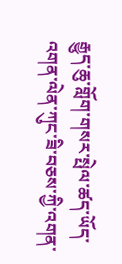རྒྱུད་ཆུ་གློག་གསར་སྤེལ་ཚད་ཡོད་འགན་ལེན་ཀུང་ཟི་བཅས་ཀྱི་འགན་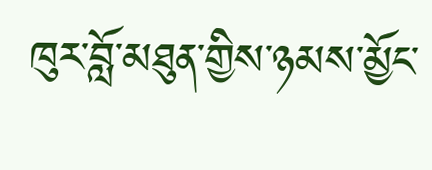ཁུར་བློ་མཐུན་གྱིས་ཉམས་མྱོང་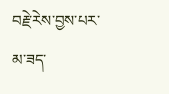བརྗེ་རེས་བྱས་པར་མ་ཟད་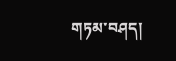གཏམ་བཤད།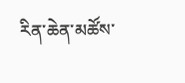རིན་ཆེན་མཚོས་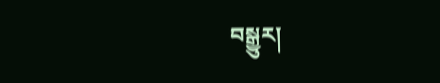བསྒྱུར།